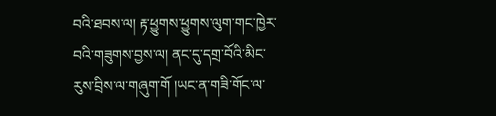བའི་ཐབས་ལ། རྟ་ཕྱུགས་ཕྱུགས་ལུག་གང་ཁྱེར་བའི་གཟུགས་བྱས་ལ། ནང་དུ་དགྲ་བོའི་མིང་རུས་བྲིས་ལ་གཞུག་གོ །ཡང་ན་གཟི་གོང་ལ་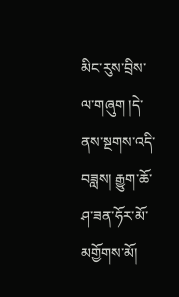མིང་རུས་བྲིས་ལ་གཞུག །དེ་ནས་སྔགས་འདི་བཟླས། རྒྱུག་ཆོ་ཤ་ཟན་ཧོར་མོ་མགྱོགས་མོ།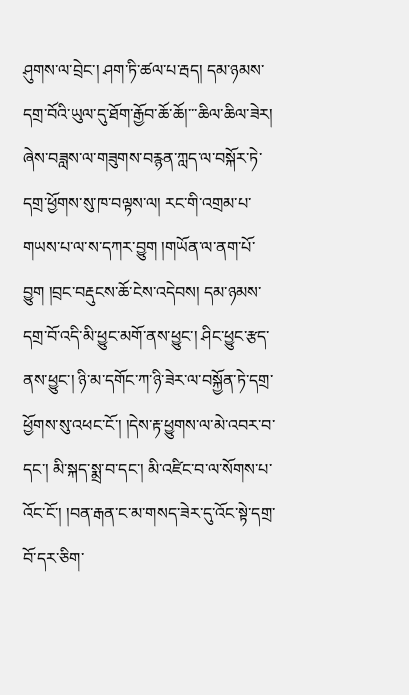ཤུགས་ལ་བྲེང་། ཤག་ཏི་ཚལ་པ་རྦད། དམ་ཉམས་དགྲ་བོའི་ཡུལ་དུ་ཐོག་རྒྱོབ་ཆོ་ཆོ།་་་ཆིལ་ཆིལ་ཟེར། ཞེས་བཟླས་ལ་གཟུགས་བརྙན་ཀླད་ལ་བསྐོར་ཏེ་དགྲ་ཕྱོགས་སུ་ཁ་བལྟས་ལ། རང་གི་འགྲམ་པ་གཡས་པ་ལ་ས་དཀར་བྱུག །གཡོན་ལ་ནག་པོ་བྱུག །བྲང་བརྡུངས་ཆོ་ངེས་འདེབས། དམ་ཉམས་དགྲ་བོ་འདི་མི་ཕྱུང་མགོ་ནས་ཕྱུང་། ཤིང་ཕྱུང་རྩད་ནས་ཕྱུང་། ཉི་མ་དགོང་ཀ་ཉི་ཟེར་ལ་བསྐྱོན་ཏེ་དགྲ་ཕྱོགས་སུ་འཕང་ངོ་། །དེས་རྟ་ཕྱུགས་ལ་མེ་འབར་བ་དང་། མི་སྐད་སྨྲ་བ་དང་། མི་འཛིང་བ་ལ་སོགས་པ་འོང་ངོ་། །བན་རྒན་ང་མ་གསད་ཟེར་དུ་འོང་སྟེ་དགྲ་བོ་དར་ཅིག་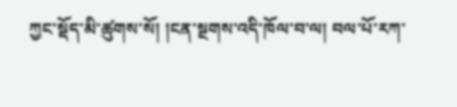ཀྱང་སྡོད་མི་ཚུགས་སོ། །ངན་སྔགས་འདི་ཁོལ་བ་ལ། བལ་པོ་རཀ་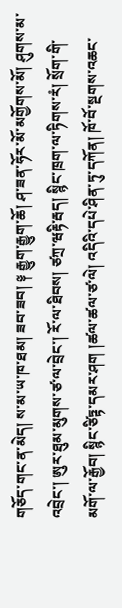གཅོད་གང་ན་མེད། ས་མ་ཡ་ཁ་ཐམ། ཟབ་ཟབ། ༈ རྒྱུག་རྒྱུག་ཆོ། ཤ་ཟན་ཧོར་མོ་མགྱོགས་མོ། ཤུགས་མ་འབྲེང་། ཨུར་ཐུམ་མུགས་ཙ་ལ་བྲེང་། རོ་ལ་ཐིབས། ཙཀྲ་ཝརྟི་རྦད། སྙིང་ཁྲག་ལ་ཏིགས་རཾ། སྲོག་གི་མགོ་ལ་རྒྱོབ། སྙིང་ཙིཏྟ་དམར་ཤག །ཚལ་ཚལ་ཙ་ལེ། འདིའི་དཔེ་ཤིན་ཏུ་དཀོན། ཁོ་བོ་སྔགས་འཆང་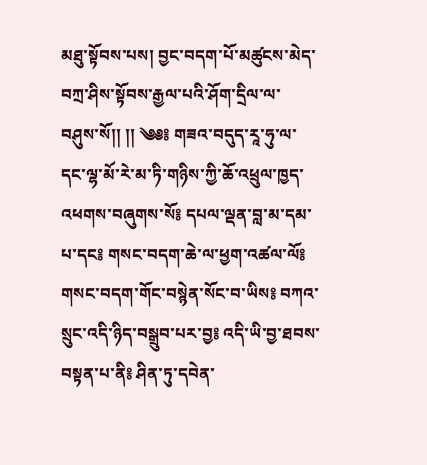མཐུ་སྟོབས་པས། བྱང་བདག་པོ་མཚུངས་མེད་བཀྲ་ཤིས་སྟོབས་རྒྱལ་པའི་ཤོག་དྲིལ་ལ་བཤུས་སོ།། །། ༄༅༔ གཟའ་བདུད་རཱ་ཧུ་ལ་དང་ལྷ་མོ་རེ་མ་ཏི་གཉིས་ཀྱི་ཆོ་འཕྲུལ་ཁྱད་འཕགས་བཞུགས་སོ༔ དཔལ་ལྡན་བླ་མ་དམ་པ་དང༔ གསང་བདག་ཆེ་ལ་ཕྱག་འཚལ་ལོ༔ གསང་བདག་གོང་བསྙེན་སོང་བ་ཡིས༔ བཀའ་སྲུང་འདི་ཉིད་བསྒྲུབ་པར་བྱ༔ འདི་ཡི་བྱ་ཐབས་བསྟན་པ་ནི༔ ཤིན་ཏུ་དབེན་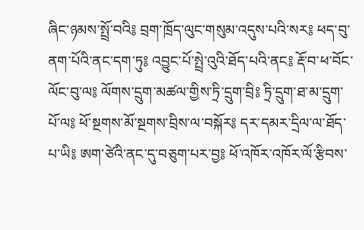ཞིང་ཉམས་སྤྲོ་བའི༔ བྲག་ཁྲོད་ལུང་གསུམ་འདུས་པའི་སར༔ ཕད་བུ་ནག་པོའི་ནང་དག་ཏུ༔ འབྱུང་པོ་སྤྲེ་འུའི་ཐོད་པའི་ནང༔ རྡོ་བ་ཕ་བོང་ལོང་བུ་ལ༔ ལོགས་དྲུག་མཚལ་གྱིས་ཏྲི་དྲུག་བྲི༔ ཏྲི་དྲུག་ཐ་མ་དྲུག་པོ་ལ༔ ཕོ་སྔགས་མོ་སྔགས་བྲིས་ལ་བསྐོར༔ དར་དམར་དྲིལ་ལ་ཐོད་པ་ཡི༔ ཨག་ཙེའི་ནང་དུ་བཅུག་པར་བྱ༔ ཕོ་འཁོར་འཁོར་ལོ་རྩིབས་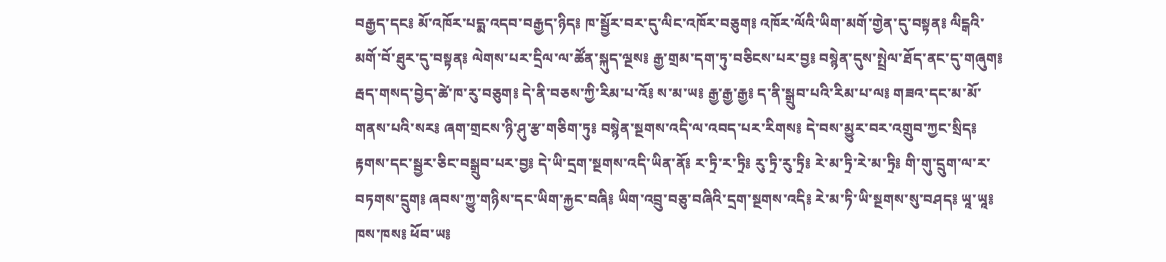བརྒྱད་དང༔ མོ་འཁོར་པདྨ་འདབ་བརྒྱད་ཉིད༔ ཁ་སྦྱོར་བར་དུ་ལིང་འཁོར་བཅུག༔ འཁོར་ལོའི་ཡིག་མགོ་གྱེན་དུ་བསྟན༔ ལིངྒའི་མགོ་བོ་ཐུར་དུ་བསྟན༔ ལེགས་པར་དྲིལ་ལ་ཚོན་སྐུད་ལྔས༔ རྒྱ་གྲམ་དག་ཏུ་བཅིངས་པར་བྱ༔ བསྙེན་དུས་སྤྲེལ་ཐོད་ནང་དུ་གཞུག༔ རྦད་གསད་བྱེད་ཚེ་ཁ་རུ་བཅུག༔ དེ་ནི་བཅས་ཀྱི་རིམ་པ་འོ༔ ས་མ་ཡ༔ རྒྱ་རྒྱ་རྒྱ༔ ད་ནི་སྒྲུབ་པའི་རིམ་པ་ལ༔ གཟའ་དང་མ་མོ་གནས་པའི་སར༔ ཞག་གྲངས་ཉི་ཤུ་རྩ་གཅིག་ཏུ༔ བསྙེན་སྔགས་འདི་ལ་འབད་པར་རིགས༔ དེ་བས་མྱུར་བར་འགྲུབ་ཀྱང་སྲིད༔ རྟགས་དང་སྦྱར་ཅིང་བསྒྲུབ་པར་བྱ༔ དེ་ཡི་དྲག་སྔགས་འདི་ཡིན་ནོ༔ ར་ཏྲི་ར་ཏྲི༔ རུ་ཏྲི་རུ་ཏྲི༔ རེ་མ་ཏྲི་རེ་མ་ཏྲི༔ གི་གུ་དྲུག་ལ་ར་བཏགས་དྲུག༔ ཞབས་ཀྱུ་གཉིས་དང་ཡིག་རྐྱང་བཞི༔ ཡིག་འབྲུ་བཅུ་བཞིའི་དྲག་སྔགས་འདི༔ རེ་མ་ཏི་ཡི་སྔགས་སུ་བཤད༔ ཡཱ་ཡཱ༔ ཁས་ཁས༔ ཕོབ་ཡ༔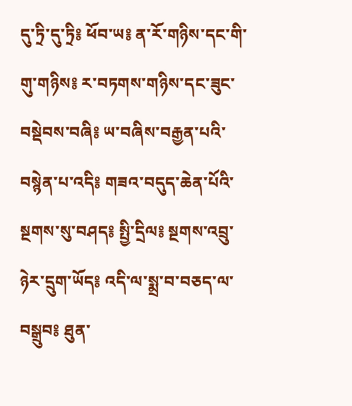དུ་ཏྲི་དུ་ཏྲི༔ ཕོབ་ཡ༔ ན་རོ་གཉིས་དང་གི་གུ་གཉིས༔ ར་བཏགས་གཉིས་དང་ཟུང་བསྡེབས་བཞི༔ ཡ་བཞིས་བརྒྱན་པའི་བསྙེན་པ་འདི༔ གཟའ་བདུད་ཆེན་པོའི་སྔགས་སུ་བཤད༔ སྤྱི་དྲིལ༔ སྔགས་འབྲུ་ཉེར་དྲུག་ཡོད༔ འདི་ལ་སྨྲ་བ་བཅད་ལ་བསྒྲུབ༔ ཐུན་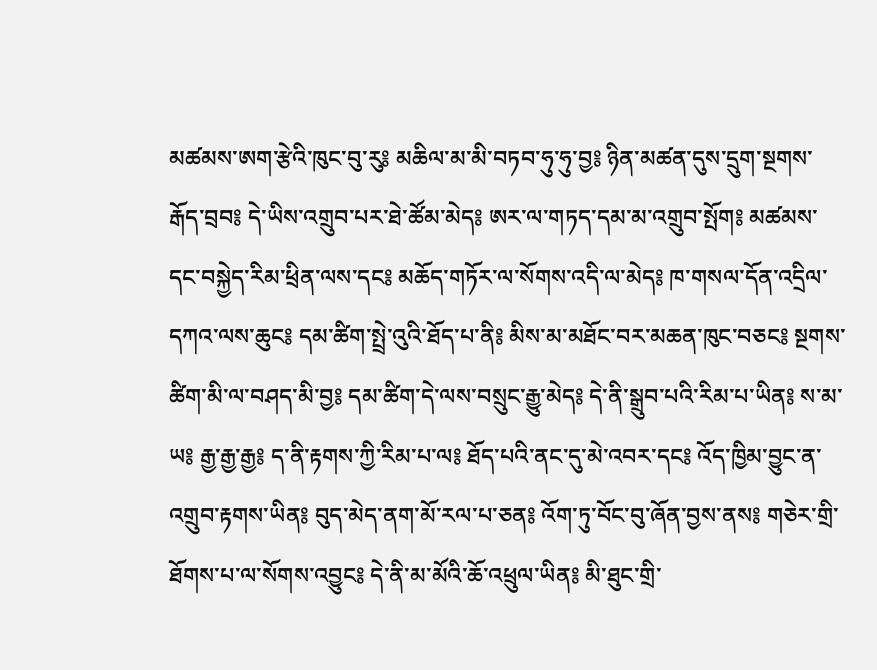མཚམས་ཨག་རྩེའི་ཁུང་བུ་རུ༔ མཆིལ་མ་མི་བཏབ་ཧུ་ཧུ་བྱ༔ ཉིན་མཚན་དུས་དྲུག་སྔགས་རྒོད་བྲབ༔ དེ་ཡིས་འགྲུབ་པར་ཐེ་ཚོམ་མེད༔ ཨར་ལ་གཏད་དམ་མ་འགྲུབ་སྤོག༔ མཚམས་དང་བསྐྱེད་རིམ་ཕྲིན་ལས་དང༔ མཆོད་གཏོར་ལ་སོགས་འདི་ལ་མེད༔ ཁ་གསལ་དོན་འདྲིལ་དཀའ་ལས་ཆུང༔ དམ་ཚིག་སྤྲེ་འུའི་ཐོད་པ་ནི༔ མིས་མ་མཐོང་བར་མཆན་ཁུང་བཅང༔ སྔགས་ཚིག་མི་ལ་བཤད་མི་བྱ༔ དམ་ཚིག་དེ་ལས་བསྲུང་རྒྱུ་མེད༔ དེ་ནི་སྒྲུབ་པའི་རིམ་པ་ཡིན༔ ས་མ་ཡ༔ རྒྱ་རྒྱ་རྒྱ༔ ད་ནི་རྟགས་ཀྱི་རིམ་པ་ལ༔ ཐོད་པའི་ནང་དུ་མེ་འབར་དང༔ འོད་ཁྱིམ་བྱུང་ན་འགྲུབ་རྟགས་ཡིན༔ བུད་མེད་ནག་མོ་རལ་པ་ཅན༔ འོག་ཏུ་བོང་བུ་ཞོན་བྱས་ནས༔ གཅེར་གྲི་ཐོགས་པ་ལ་སོགས་འབྱུང༔ དེ་ནི་མ་མོའི་ཆོ་འཕྲུལ་ཡིན༔ མི་ཐུང་གྲི་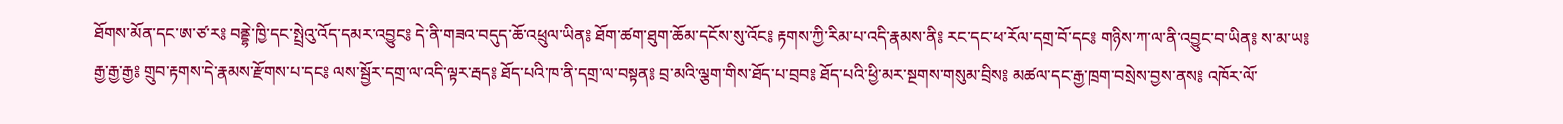ཐོགས་མོན་དང་ཨ་ཙ་ར༔ བནྡྷེ་ཁྱི་དང་སྤྲེའུ་འོད་དམར་འབྱུང༔ དེ་ནི་གཟའ་བདུད་ཆོ་འཕྲུལ་ཡིན༔ ཐོག་ཚག་ཐུག་ཆོམ་དངོས་སུ་འོང༔ རྟགས་ཀྱི་རིམ་པ་འདི་རྣམས་ནི༔ རང་དང་ཕ་རོལ་དགྲ་བོ་དང༔ གཉིས་ཀ་ལ་ནི་འབྱུང་བ་ཡིན༔ ས་མ་ཡ༔ རྒྱ་རྒྱ་རྒྱ༔ གྲུབ་རྟགས་དེ་རྣམས་རྫོགས་པ་དང༔ ལས་སྦྱོར་དགྲ་ལ་འདི་ལྟར་རྦད༔ ཐོད་པའི་ཁ་ནི་དགྲ་ལ་བསྟན༔ བྲ་མའི་ལྕག་གིས་ཐོད་པ་བྲབ༔ ཐོད་པའི་ཕྱི་མར་སྔགས་གསུམ་བྲིས༔ མཚལ་དང་རྒྱ་ཁྲག་བསྲེས་བྱས་ནས༔ འཁོར་ལོ་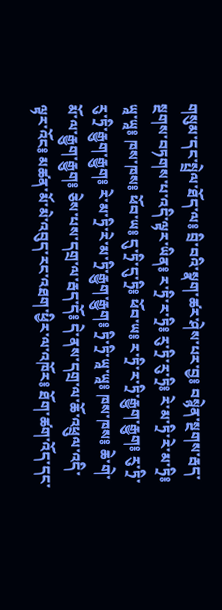གསུམ་དང་སྤྲེལ་ཐོད་ལ༔ བྲི་བའི་སྣག་ཚར་ཤེས་པར་བྱ༔ བསྙེན་སྔགས་རྦད་སྔགས་བཏགས་པ་འདི་ལྟར་ཡིན༔ ར་ཏྲི་ར་ཏྲི༔ རུ་ཏྲི་རུ་ཏྲི༔ རེ་མ་ཏྲི་རེ་མ་ཏྲི༔ ཡཱ་ཡཱ༔ ཁས་ཁས༔ ཕོབ་ཡ༔ དུ་ཏྲི་དུ་ཏྲི༔ ཕོབ་ཡ༔ ར་ཏྲི་ར་ཏྲི་རྒྱུག་རྒྱུག༔ རུ་ཏྲི་རུ་ཏྲི་རྒྱུག་རྒྱུག༔ རེ་མ་ཏྲི་རེ་མ་ཏྲི་རྒྱུག་རྒྱུག༔ ཏྲི་ཏྲི་ཡཱ་ཡཱ༔ ཁས་ཁས༔ ཆེ་གེ་མོ་ལ་རྒྱུག་རྒྱུག༔ ཅེས་པས་དགྲ་ལ་རྦད་དོ༔ དེ་ནས་དགྲ་ལ་ཆོ་འཕྲུལ་འདི་ལྟར་འོང༔ མཚན་མོ་མེ་འབུད་རང་འཐག་ཕྱིར་ལ་འཁོར༔ ཐོག་ཚག་འོད་དང་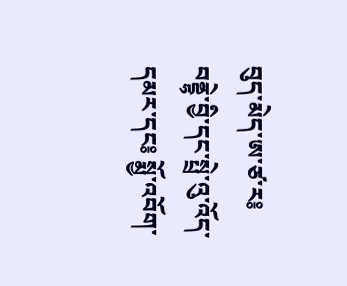བུད་མེད་ཨ་ཙ་ར༔ བནྡྷེ་བྱི་དང་སྤྲེ་འུ་འོད་དམར་དང༔ སྨྱོ་འབོག་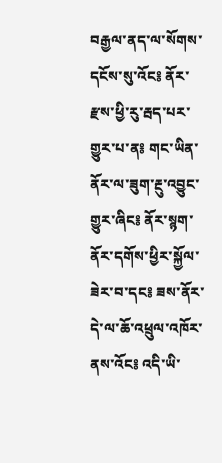བརྒྱལ་ནད་ལ་སོགས་དངོས་སུ་འོང༔ ནོར་རྫས་ཕྱི་རུ་རྦད་པར་གྱུར་པ་ན༔ གང་ཡིན་ནོར་ལ་ཟུག་རྔུ་འབྱུང་གྱུར་ཞིང༔ ནོར་སྙག་ནོར་དགོས་ཕྱིར་སྐྱོལ་ཟེར་བ་དང༔ ཟས་ནོར་དེ་ལ་ཆོ་འཕྲུལ་འཁོར་ནས་འོང༔ འདི་ཡི་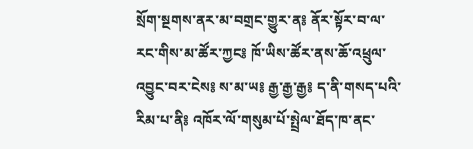སྲོག་སྔགས་ནར་མ་བགྲང་གྱུར་ན༔ ནོར་སྟོར་བ་ལ་རང་གིས་མ་ཚོར་ཀྱང༔ ཁོ་ཡིས་ཚོར་ནས་ཆོ་འཕྲུལ་འབྱུང་བར་ངེས༔ ས་མ་ཡ༔ རྒྱ་རྒྱ་རྒྱ༔ ད་ནི་གསད་པའི་རིམ་པ་ནི༔ འཁོར་ལོ་གསུམ་པོ་སྤྲེལ་ཐོད་ཁ་ནང་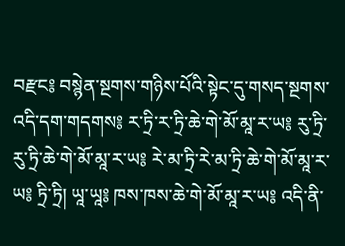བརྫང༔ བསྙེན་སྔགས་གཉིས་པོའི་སྟེང་དུ་གསད་སྔགས་འདི་དག་གདགས༔ ར་ཏྲི་ར་ཏྲི་ཆེ་གེ་མོ་མཱ་ར་ཡ༔ རུ་ཏྲི་རུ་ཏྲི་ཆེ་གེ་མོ་མཱ་ར་ཡ༔ རེ་མ་ཏྲི་རེ་མ་ཏྲི་ཆེ་གེ་མོ་མཱ་ར་ཡ༔ ཏྲི་ཏྲི། ཡཱ་ཡཱ༔ ཁས་ཁས་ཆེ་གེ་མོ་མཱ་ར་ཡ༔ འདི་ནི་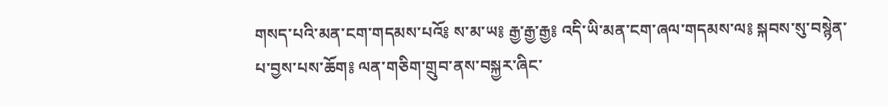གསད་པའི་མན་ངག་གདམས་པའོ༔ ས་མ་ཡ༔ རྒྱ་རྒྱ་རྒྱ༔ འདི་ཡི་མན་ངག་ཞལ་གདམས་ལ༔ སྐབས་སུ་བསྙེན་པ་བྱས་པས་ཆོག༔ ལན་གཅིག་གྲུབ་ནས་བསྐྱར་ཞིང་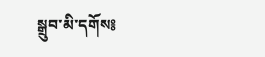སྒྲུབ་མི་དགོས༔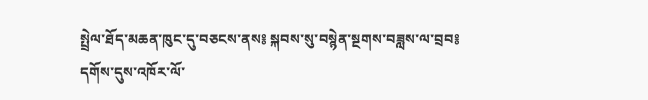སྤྲེལ་ཐོད་མཆན་ཁུང་དུ་བཅངས་ནས༔ སྐབས་སུ་བསྙེན་སྔགས་བཟླས་ལ་བྲབ༔ དགོས་དུས་འཁོར་ལོ་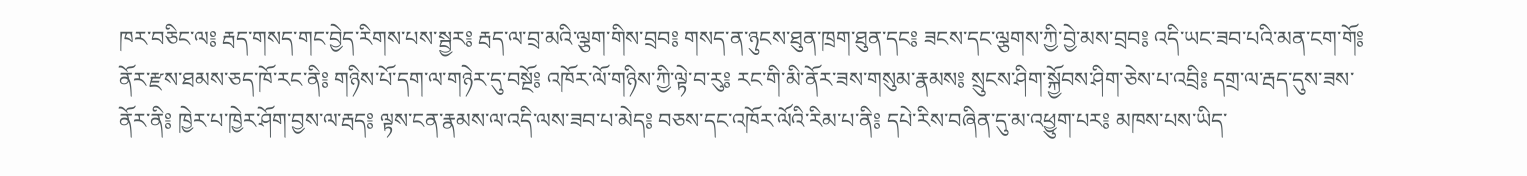ཁར་བཅིང་ལ༔ རྦད་གསད་གང་བྱེད་རིགས་པས་སྦྱར༔ རྦད་ལ་བྲ་མའི་ལྕག་གིས་བྲབ༔ གསད་ན་ཉུངས་ཐུན་ཁྲག་ཐུན་དང༔ ཟངས་དང་ལྕགས་ཀྱི་བྱེ་མས་བྲབ༔ འདི་ཡང་ཟབ་པའི་མན་ངག་གོ༔ ནོར་རྫས་ཐམས་ཅད་ཁོ་རང་ནི༔ གཉིས་པོ་དག་ལ་གཉེར་དུ་བསྔོ༔ འཁོར་ལོ་གཉིས་ཀྱི་ལྟེ་བ་རུ༔ རང་གི་མི་ནོར་ཟས་གསུམ་རྣམས༔ སྲུངས་ཤིག་སྐྱོབས་ཤིག་ཅེས་པ་འབྲི༔ དགྲ་ལ་རྦད་དུས་ཟས་ནོར་ནི༔ ཁྱེར་པ་ཁྱེར་ཤོག་བྱས་ལ་རྦད༔ ལྟས་ངན་རྣམས་ལ་འདི་ལས་ཟབ་པ་མེད༔ བཅས་དང་འཁོར་ལོའི་རིམ་པ་ནི༔ དཔེ་རིས་བཞིན་དུ་མ་འཕྱུག་པར༔ མཁས་པས་ཡིད་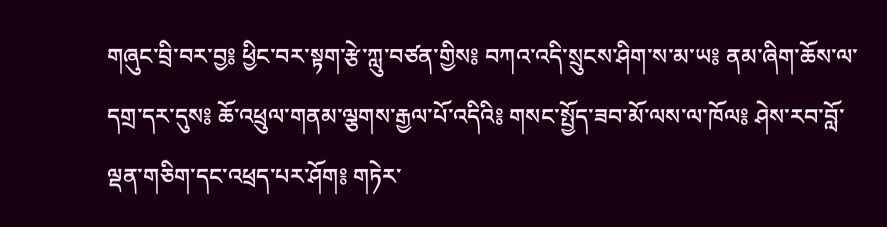གཞུང་བྲི་བར་བྱ༔ ཕྱིང་བར་སྟག་རྩེ་ཀླུ་བཙན་གྱིས༔ བཀའ་འདི་སྲུངས་ཤིག་ས་མ་ཡ༔ ནམ་ཞིག་ཆོས་ལ་དགྲ་དར་དུས༔ ཆོ་འཕྲུལ་གནམ་ལྕགས་རྒྱལ་པོ་འདིའི༔ གསང་སྤྱོད་ཟབ་མོ་ལས་ལ་ཁོལ༔ ཤེས་རབ་བློ་ལྡན་གཅིག་དང་འཕྲད་པར་ཤོག༔ གཏེར་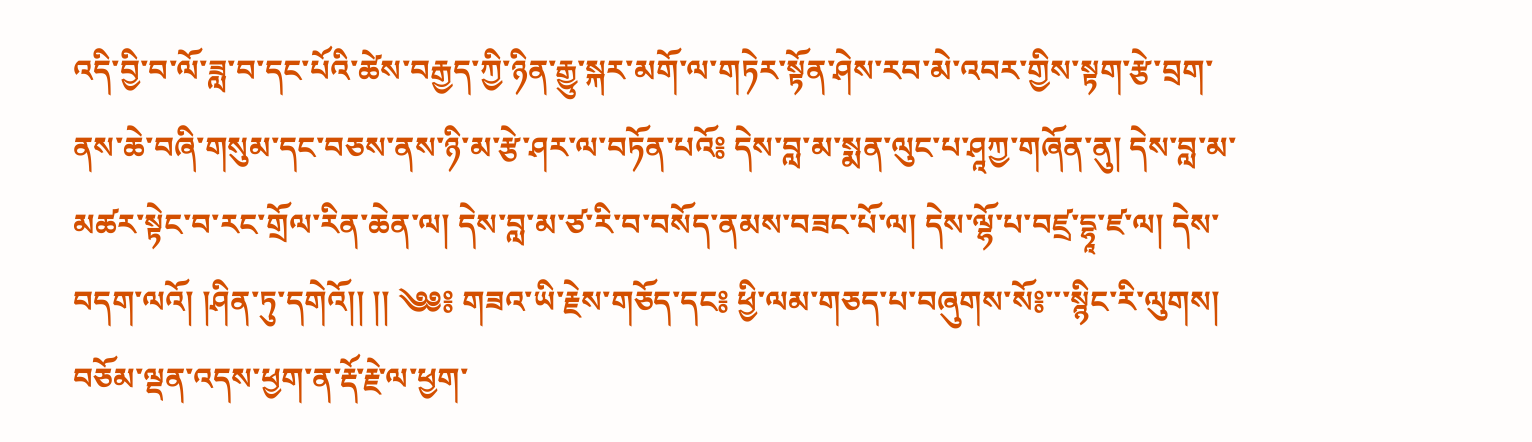འདི་བྱི་བ་ལོ་ཟླ་བ་དང་པོའི་ཚེས་བརྒྱད་ཀྱི་ཉིན་རྒྱུ་སྐར་མགོ་ལ་གཏེར་སྟོན་ཤེས་རབ་མེ་འབར་གྱིས་སྟག་རྩེ་བྲག་ནས་ཆེ་བཞི་གསུམ་དང་བཅས་ནས་ཉི་མ་རྩེ་ཤར་ལ་བཏོན་པའོ༔ དེས་བླ་མ་སྨན་ལུང་པ་ཤཱཀྱ་གཞོན་ནུ། དེས་བླ་མ་མཚར་སྟེང་བ་རང་གྲོལ་རིན་ཆེན་ལ། དེས་བླ་མ་ཙ་རི་བ་བསོད་ནམས་བཟང་པོ་ལ། དེས་ལྷོ་པ་བཛྲ་དྷཱ་ཛ་ལ། དེས་བདག་ལའོ། །ཤིན་ཏུ་དགེའོ།། །། ༄༅༔ གཟའ་ཡི་རྗེས་གཅོད་དང༔ ཕྱི་ལམ་གཅད་པ་བཞུགས་སོ༔་་་སྙིང་རི་ལུགས། བཅོམ་ལྡན་འདས་ཕྱག་ན་རྡོ་རྗེ་ལ་ཕྱག་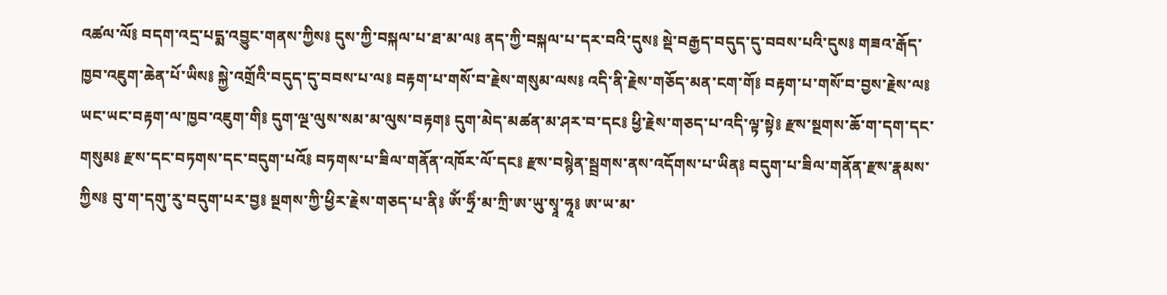འཚལ་ལོ༔ བདག་འདྲ་པདྨ་འབྱུང་གནས་ཀྱིས༔ དུས་ཀྱི་བསྐལ་པ་ཐ་མ་ལ༔ ནད་ཀྱི་བསྐལ་པ་དར་བའི་དུས༔ སྡེ་བརྒྱད་བདུད་དུ་བབས་པའི་དུས༔ གཟའ་རྒོད་ཁྱབ་འཇུག་ཆེན་པོ་ཡིས༔ སྐྱེ་འགྲོའི་བདུད་དུ་བབས་པ་ལ༔ བརྟག་པ་གསོ་བ་རྗེས་གསུམ་ལས༔ འདི་ནི་རྗེས་གཅོད་མན་ངག་གོ༔ བརྟག་པ་གསོ་བ་བྱས་རྗེས་ལ༔ ཡང་ཡང་བརྟག་ལ་ཁྱབ་འཇུག་གི༔ དུག་ལྔ་ལུས་སམ་མ་ལུས་བརྟག༔ དུག་མེད་མཚན་མ་ཤར་བ་དང༔ ཕྱི་རྗེས་གཅད་པ་འདི་ལྟ་སྟེ༔ རྫས་སྔགས་ཆོ་ག་དག་དང་གསུམ༔ རྫས་དང་བཏགས་དང་བདུག་པའོ༔ བཏགས་པ་ཟིལ་གནོན་འཁོར་ལོ་དང༔ རྫས་བསྙེན་སྦྲགས་ནས་འདོགས་པ་ཡིན༔ བདུག་པ་ཟིལ་གནོན་རྫས་རྣམས་ཀྱིས༔ བུ་ག་དགུ་རུ་བདུག་པར་བྱ༔ སྔགས་ཀྱི་ཕྱིར་རྗེས་གཅད་པ་ནི༔ ཨོཾ་ཧྲིཾ་མ་ཀྲི་ཨ་ཡུ་སྭཱ་ཧཱ༔ ཨ་ཡ་མ་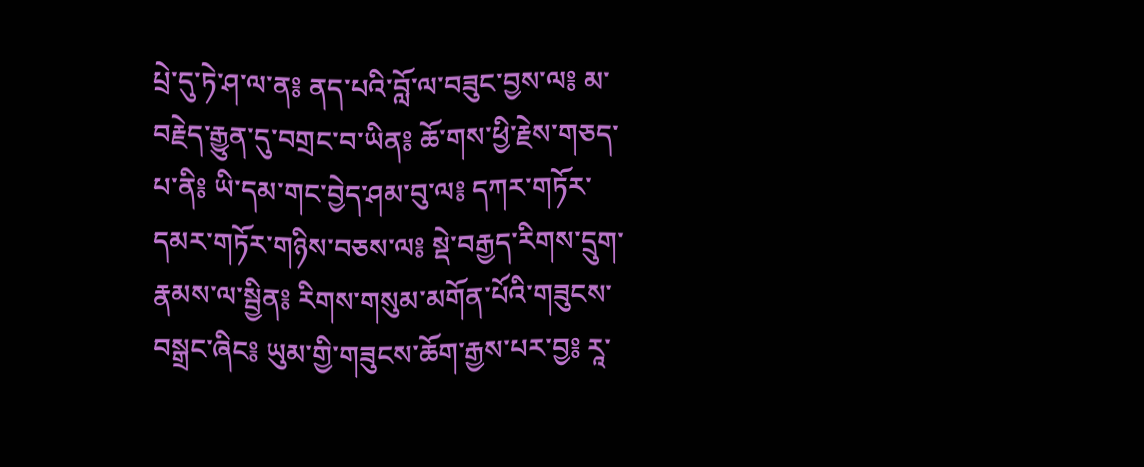པྲེ་དུ་ཏེ་ཤ་ལ་ན༔ ནད་པའི་བློ་ལ་བཟུང་བྱས་ལ༔ མ་བརྗེད་རྒྱུན་དུ་བགྲང་བ་ཡིན༔ ཆོ་གས་ཕྱི་རྗེས་གཅད་པ་ནི༔ ཡི་དམ་གང་བྱེད་ཤམ་བུ་ལ༔ དཀར་གཏོར་དམར་གཏོར་གཉིས་བཅས་ལ༔ སྡེ་བརྒྱད་རིགས་དྲུག་རྣམས་ལ་སྦྱིན༔ རིགས་གསུམ་མགོན་པོའི་གཟུངས་བསྒྲང་ཞིང༔ ཡུམ་གྱི་གཟུངས་ཆོག་རྒྱས་པར་བྱ༔ རཱ་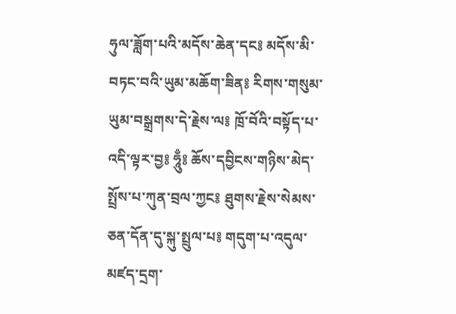ཧུལ་ཟློག་པའི་མདོས་ཆེན་དང༔ མདོས་མི་བཏང་བའི་ཡུམ་མཆོག་ཟིན༔ རིགས་གསུམ་ཡུམ་བསྒྲགས་དེ་རྗེས་ལ༔ ཁྲོ་བོའི་བསྟོད་པ་འདི་ལྟར་བྱ༔ ཧཱུྃ༔ ཆོས་དབྱིངས་གཉིས་མེད་སྤྲོས་པ་ཀུན་བྲལ་ཀྱང༔ ཐུགས་རྗེས་སེམས་ཅན་དོན་དུ་སྐུ་སྤྲུལ་པ༔ གདུག་པ་འདུལ་མཛད་དྲག་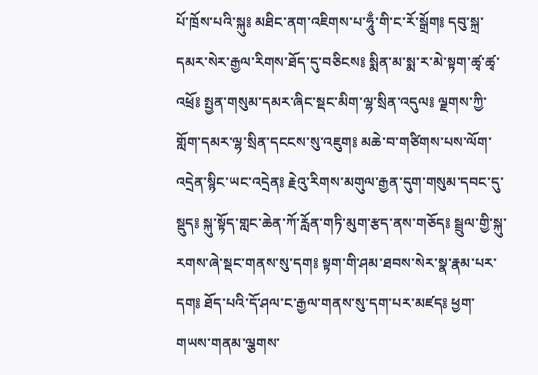པོ་ཁྲོས་པའི་སྐུ༔ མཐིང་ནག་འཇིགས་པ་ཧཱུྃ་གི་ང་རོ་སྒྲོག༔ དབུ་སྐྲ་དམར་སེར་རྒྱལ་རིགས་ཐོད་དུ་བཅིངས༔ སྨིན་མ་སྨ་ར་མེ་སྟག་ཚྭ་ཚྭ་འཕྲོ༔ སྤྱན་གསུམ་དམར་ཞིང་སྡང་མིག་ལྷ་སྲིན་འདུལ༔ ལྗགས་ཀྱི་གློག་དམར་ལྷ་སྲིན་དངངས་སུ་འཇུག༔ མཆེ་བ་གཙིགས་པས་ལོག་འདྲེན་སྙིང་ཡང་འདྲེན༔ རྗེའུ་རིགས་མགུལ་རྒྱན་དུག་གསུམ་དབང་དུ་སྡུད༔ སྐུ་སྟོད་གླང་ཆེན་ཀོ་རློན་གཏི་མུག་རྩད་ནས་གཅོད༔ སྦྲུལ་གྱི་སྐུ་རགས་ཞེ་སྡང་གནས་སུ་དག༔ སྟག་གི་ཤམ་ཐབས་སེར་སྣ་རྣམ་པར་དག༔ ཐོད་པའི་དོ་ཤལ་ང་རྒྱལ་གནས་སུ་དག་པར་མཛད༔ ཕྱག་གཡས་གནམ་ལྕགས་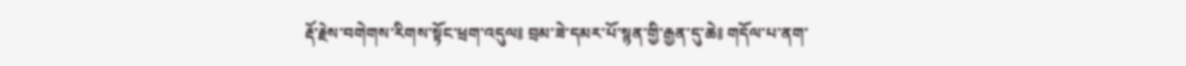རྡོ་རྗེས་བགེགས་རིགས་སྟོང་ཕྲག་འདུལ༔ བྲམ་ཟེ་དམར་པོ་སྙན་གྱི་རྒྱན་དུ་ཆེ༔ གདོལ་པ་ནག་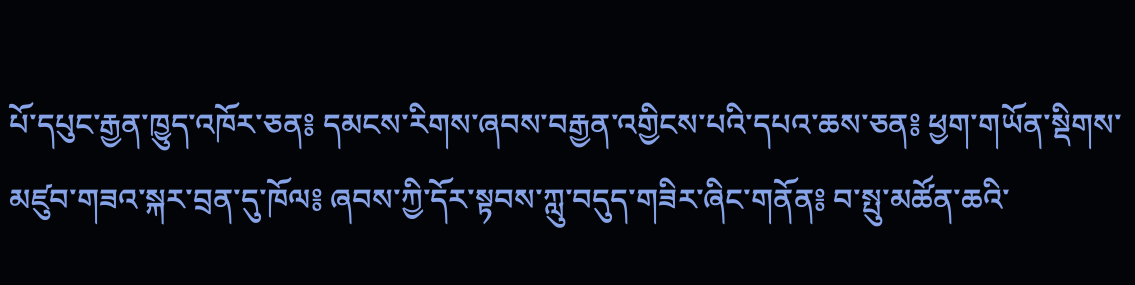པོ་དཔུང་རྒྱན་ཁྱུད་འཁོར་ཅན༔ དམངས་རིགས་ཞབས་བརྒྱན་འགྱིངས་པའི་དཔའ་ཆས་ཅན༔ ཕྱག་གཡོན་སྡིགས་མཛུབ་གཟའ་སྐར་བྲན་དུ་ཁོལ༔ ཞབས་ཀྱི་དོར་སྟབས་ཀླུ་བདུད་གཟིར་ཞིང་གནོན༔ བ་སྤུ་མཚོན་ཆའི་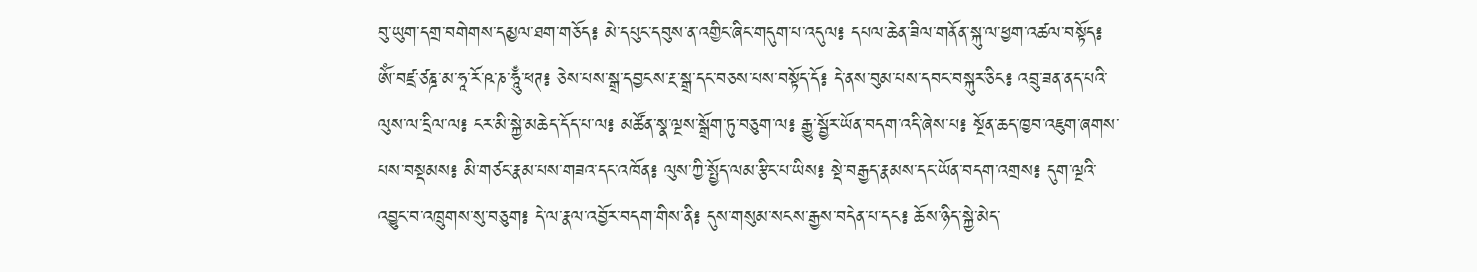བུ་ཡུག་དགྲ་བགེགས་དམྱལ་ཐག་གཅོད༔ མེ་དཔུང་དབུས་ན་འགྱིང་ཞིང་གདུག་པ་འདུལ༔ དཔལ་ཆེན་ཟིལ་གནོན་སྐུ་ལ་ཕྱག་འཚལ་བསྟོད༔ ཨོཾ་བཛྲ་ཙཎྜ་མ་ཧཱ་རོ་ཥ་ཎ་ཧཱུྃ་ཕཊ༔ ཅེས་པས་སྒྲ་དབྱངས་རྔ་སྒྲ་དང་བཅས་པས་བསྟོད་དོ༔ དེ་ནས་བུམ་པས་དབང་བསྐུར་ཅིང༔ འབྲུ་ཟན་ནད་པའི་ལུས་ལ་དྲིལ་ལ༔ ངར་མི་སྐྱེ་མཆེད་དོད་པ་ལ༔ མཚོན་སྣ་ལྔས་སྒྲོག་ཏུ་བཅུག་ལ༔ རྒྱུ་སྦྱོར་ཡོན་བདག་འདི་ཞེས་པ༔ སྔོན་ཆད་ཁྱབ་འཇུག་ཞགས་པས་བསྡམས༔ མི་གཙང་རྣམ་པས་གཟའ་དང་འཁོན༔ ལུས་ཀྱི་སྤྱོད་ལམ་རྩིང་པ་ཡིས༔ སྡེ་བརྒྱད་རྣམས་དང་ཡོན་བདག་འགྲས༔ དུག་ལྔའི་འབྱུང་བ་འཁྲུགས་སུ་བཅུག༔ དེ་ལ་རྣལ་འབྱོར་བདག་གིས་ནི༔ དུས་གསུམ་སངས་རྒྱས་བདེན་པ་དང༔ ཆོས་ཉིད་སྐྱེ་མེད་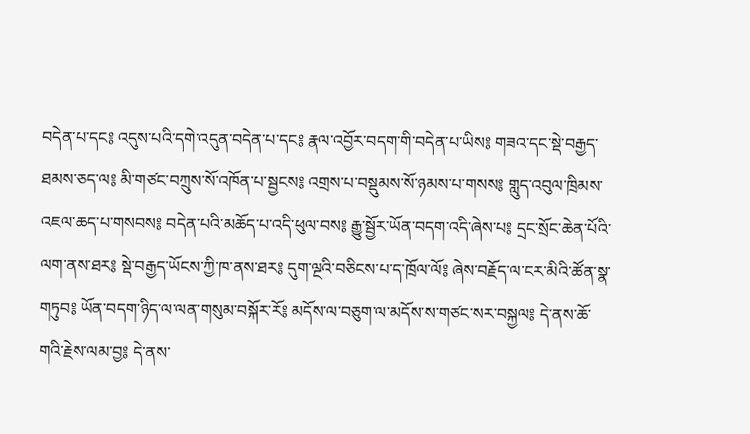བདེན་པ་དང༔ འདུས་པའི་དགེ་འདུན་བདེན་པ་དང༔ རྣལ་འབྱོར་བདག་གི་བདེན་པ་ཡིས༔ གཟའ་དང་སྡེ་བརྒྱད་ཐམས་ཅད་ལ༔ མི་གཙང་བཀྲུས་སོ་འཁོན་པ་སྦྱངས༔ འགྲས་པ་བསྡུམས་སོ་ཉམས་པ་གསས༔ གླུད་འབུལ་ཁྲིམས་འཇལ་ཆད་པ་གསབས༔ བདེན་པའི་མཆོད་པ་འདི་ཕུལ་བས༔ རྒྱུ་སྦྱོར་ཡོན་བདག་འདི་ཞེས་པ༔ དྲང་སྲོང་ཆེན་པོའི་ལག་ནས་ཐར༔ སྡེ་བརྒྱད་ཡོངས་ཀྱི་ཁ་ནས་ཐར༔ དུག་ལྔའི་བཅིངས་པ་ད་ཁྲོལ་ལོ༔ ཞེས་བརྗོད་ལ་ངར་མིའི་ཚོན་སྣ་གཏུབ༔ ཡོན་བདག་ཉིད་ལ་ལན་གསུམ་བསྐོར་རོ༔ མདོས་ལ་བཅུག་ལ་མདོས་ས་གཙང་སར་བསྐྱལ༔ དེ་ནས་ཆོ་གའི་རྗེས་ལམ་བྱ༔ དེ་ནས་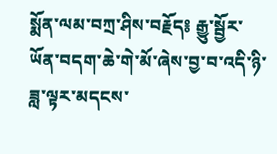སྨོན་ལམ་བཀྲ་ཤིས་བརྗོད༔ རྒྱུ་སྦྱོར་ཡོན་བདག་ཆེ་གེ་མོ་ཞེས་བྱ་བ་འདི་ཉི་ཟླ་ལྟར་མདངས་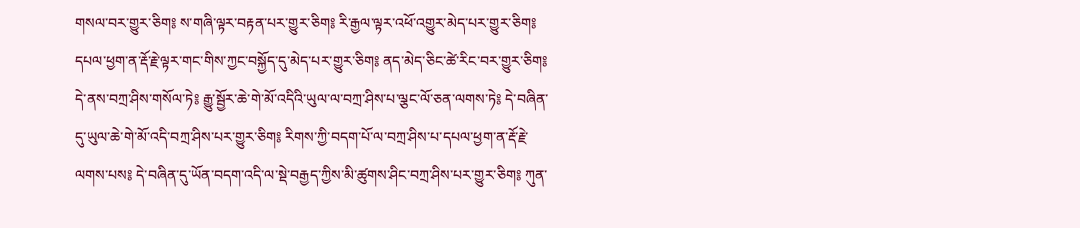གསལ་བར་གྱུར་ཅིག༔ ས་གཞི་ལྟར་བརྟན་པར་གྱུར་ཅིག༔ རི་རྒྱལ་ལྟར་འཕོ་འགྱུར་མེད་པར་གྱུར་ཅིག༔ དཔལ་ཕྱག་ན་རྡོ་རྗེ་ལྟར་གང་གིས་ཀྱང་བསྐྱོད་དུ་མེད་པར་གྱུར་ཅིག༔ ནད་མེད་ཅིང་ཚེ་རིང་བར་གྱུར་ཅིག༔ དེ་ནས་བཀྲ་ཤིས་གསོལ་ཏེ༔ རྒྱུ་སྦྱོར་ཆེ་གེ་མོ་འདིའི་ཡུལ་ལ་བཀྲ་ཤིས་པ་ལྕང་ལོ་ཅན་ལགས་ཏེ༔ དེ་བཞིན་དུ་ཡུལ་ཆེ་གེ་མོ་འདི་བཀྲ་ཤིས་པར་གྱུར་ཅིག༔ རིགས་ཀྱི་བདག་པོ་ལ་བཀྲ་ཤིས་པ་དཔལ་ཕྱག་ན་རྡོ་རྗེ་ལགས་པས༔ དེ་བཞིན་དུ་ཡོན་བདག་འདི་ལ་སྡེ་བརྒྱད་ཀྱིས་མི་ཚུགས་ཤིང་བཀྲ་ཤིས་པར་གྱུར་ཅིག༔ ཀུན་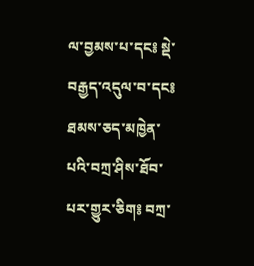ལ་བྱམས་པ་དང༔ སྡེ་བརྒྱད་འདུལ་བ་དང༔ ཐམས་ཅད་མཁྱེན་པའི་བཀྲ་ཤིས་ཐོབ་པར་གྱུར་ཅིག༔ བཀྲ་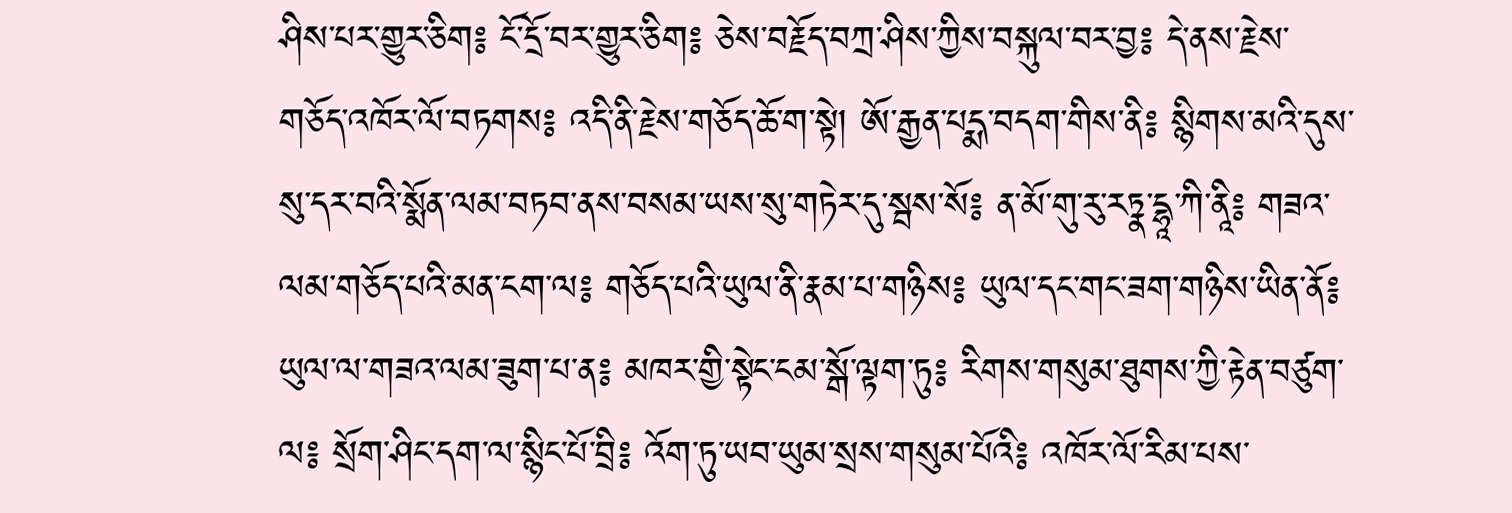ཤིས་པར་གྱུར་ཅིག༔ ངོ་དྲོ་བར་གྱུར་ཅིག༔ ཅེས་བརྗོད་བཀྲ་ཤིས་ཀྱིས་བསྐུལ་བར་བྱ༔ དེ་ནས་རྗེས་གཅོད་འཁོར་ལོ་བཏགས༔ འདི་ནི་རྗེས་གཅོད་ཆོ་ག་སྟེ། ཨོ་རྒྱན་པདྨ་བདག་གིས་ནི༔ སྙིགས་མའི་དུས་སུ་དར་བའི་སྨོན་ལམ་བཏབ་ནས་བསམ་ཡས་སུ་གཏེར་དུ་སྦས་སོ༔ ན་མོ་གུ་རུ་རཏྣ་དྷཱ་ཀི་ནཱི༔ གཟའ་ལམ་གཅོད་པའི་མན་ངག་ལ༔ གཅོད་པའི་ཡུལ་ནི་རྣམ་པ་གཉིས༔ ཡུལ་དང་གང་ཟག་གཉིས་ཡིན་ནོ༔ ཡུལ་ལ་གཟའ་ལམ་ཟུག་པ་ན༔ མཁར་གྱི་སྟེང་ངམ་སྒོ་ལྟག་ཏུ༔ རིགས་གསུམ་ཐུགས་ཀྱི་རྟེན་བཙུག་ལ༔ སྲོག་ཤིང་དག་ལ་སྙིང་པོ་བྲི༔ འོག་ཏུ་ཡབ་ཡུམ་སྲས་གསུམ་པོའི༔ འཁོར་ལོ་རིམ་པས་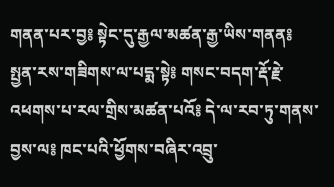གནན་པར་བྱ༔ སྟེང་དུ་རྒྱལ་མཚན་རྒྱ་ཡིས་གནན༔ སྤྱན་རས་གཟིགས་ལ་པདྨ་སྟེ༔ གསང་བདག་རྡོ་རྗེ་འཕགས་པ་རལ་གྲིས་མཚན་པའོ༔ དེ་ལ་རབ་ཏུ་གནས་བྱས་ལ༔ ཁང་པའི་ཕྱོགས་བཞིར་འབྲུ་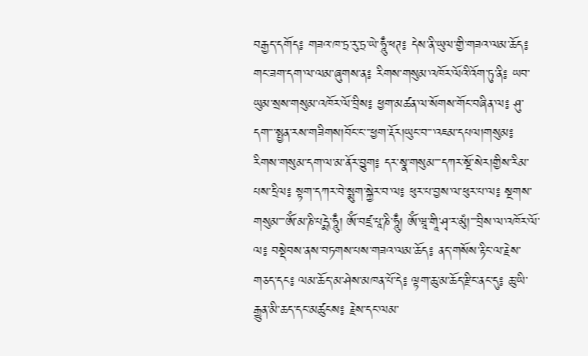བརྒྱད་དགོད༔ གཟའ་ཁ་ཏྲ་རུ་ཏྲ་ཡེ་ཧཱུྃ་ཕཊ༔ དེས་ནི་ཡུལ་གྱི་གཟའ་ལམ་ཆོད༔ གང་ཟག་དག་ལ་ལམ་ཞུགས་ན༔ རིགས་གསུམ་འཁོར་ལོའི་འོག་ཏུ་ནི༔ ཡབ་ཡུམ་སྲས་གསུམ་འཁོར་ལོ་བྲིས༔ ཕྱག་མཚན་ལ་སོགས་གོང་བཞིན་ལ༔ ཤུ་དག་་་སྤྱན་རས་གཟིགས།བོང་ང་་་ཕྱག་རྡོར།ཡུང་བ་་་འཇམ་དཔལ།གསུམ༔ རིགས་གསུམ་དག་ལ་མ་ནོར་བྱུག༔ དར་སྣ་གསུམ་་་དཀར་སྔོ་སེར།གྱིས་རིམ་པས་དྲིལ༔ སྟག་དཀར་བེ་སྨུག་སྐྱེར་བ་ལ༔ ཕུར་པ་བྱས་ལ་ཕུར་པ་ལ༔ སྔགས་གསུམ་་་ཨོཾ་མ་ཎི་པདྨེ་ཧཱུྃ། ཨོཾ་བཛྲ་པཱ་ཎི་ཧཱུྃ། ཨོཾ་ཝཱ་གཱི་ཤྭ་ར་མུཾ།་་་བྲིས་ལ་འཁོར་ལོ་ལ༔ བསྡེབས་ནས་བཏགས་པས་གཟའ་ལམ་ཆོད༔ ནད་གསོས་རྟིང་ལ་རྗེས་གཅད་དང༔ ལམ་ཆོད་མ་ཤེས་མཁན་པོ་དེ༔ ལྟག་ཆུ་མ་ཆོད་རྫིང་ནང་དུ༔ ཆུ་ཡི་རྒྱུན་མི་ཆད་དང་མཚུངས༔ རྗེས་དང་ལམ་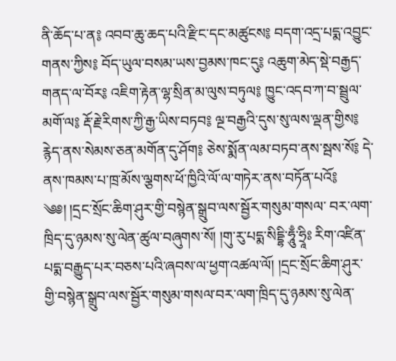ནི་ཆོད་པ་ན༔ འབབ་ཆུ་ཆད་པའི་རྫིང་དང་མཚུངས༔ བདག་འདྲ་པདྨ་འབྱུང་གནས་ཀྱིས༔ བོད་ཡུལ་བསམ་ཡས་བྱམས་ཁང་དུ༔ འཆུག་མེད་སྡེ་བརྒྱད་གནད་ལ་བོར༔ འཇིག་རྟེན་ལྷ་སྲིན་མ་ལུས་བཏུལ༔ ཁྱུང་འདབ་ཀ་བ་སྦྲུལ་མགོ་ལ༔ རྡོ་རྗེ་རིགས་ཀྱི་རྒྱ་ཡིས་བཏབ༔ ལྔ་བརྒྱའི་དུས་སུ་ལས་ལྡན་གྱིས༔ རྙེད་ནས་སེམས་ཅན་མགོན་དུ་ཤོག༔ ཅེས་སྨོན་ལམ་བཏབ་ནས་སྦས་སོ༔ དེ་ནས་ཁམས་པ་ཁྲ་མོས་ལྕགས་ཕོ་ཁྱིའི་ལོ་ལ་གཏེར་ནས་བཏོན་པའོ༔ ༄༅། །དྲང་སྲོང་ཆིག་ཤུར་གྱི་བསྙེན་སྒྲུབ་ལས་སྦྱོར་གསུམ་གསལ་ བར་ལག་ཁྲིད་དུ་ཉམས་སུ་ལེན་ཚུལ་བཞུགས་སོ། །གུ་རུ་པདྨ་སིདྡྷི་ཧཱུྃ་ཧྲཱིཿ རིག་འཛིན་པདྨ་བརྒྱུད་པར་བཅས་པའི་ཞབས་ལ་ཕྱག་འཚལ་ལོ། །དྲང་སྲོང་ཆིག་ཤུར་གྱི་བསྙེན་སྒྲུབ་ལས་སྦྱོར་གསུམ་གསལ་བར་ལག་ཁྲིད་དུ་ཉམས་སུ་ལེན་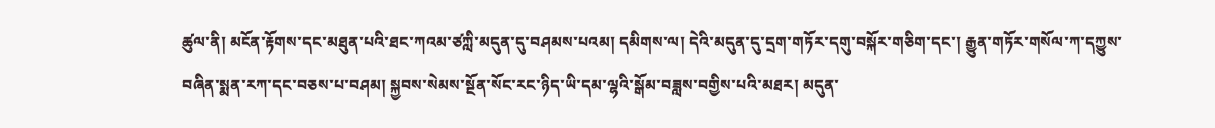ཚུལ་ནི། མངོན་རྟོགས་དང་མཐུན་པའི་ཐང་ཀའམ་ཙཀླི་མདུན་དུ་བཤམས་པའམ། དམིགས་ལ། དེའི་མདུན་དུ་དྲག་གཏོར་དགུ་བསྐོར་གཅིག་དང་། རྒྱུན་གཏོར་གསོལ་ཀ་དཀྱུས་བཞིན་སྨན་རཀ་དང་བཅས་པ་བཤམ། སྐྱབས་སེམས་སྔོན་སོང་རང་ཉིད་ཡི་དམ་ལྷའི་སྒོམ་བཟླས་བགྱིས་པའི་མཐར། མདུན་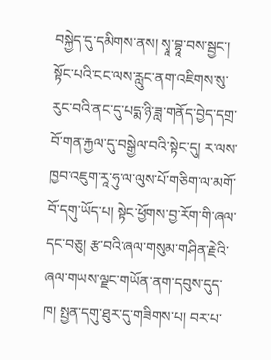བསྐྱེད་དུ་དམིགས་ནས། སྭཱ་བྷཱ་བས་སྦྱང་། སྟོང་པའི་ངང་ལས་རླུང་ནག་འཇིགས་སུ་རུང་བའི་ནང་དུ་པདྨ་ཉི་ཟླ་གནོད་བྱེད་དགྲ་བོ་གན་རྐྱལ་དུ་བསྒྱེལ་བའི་སྟེང་དུ། ར་ལས་ཁྱབ་འཇུག་རཱ་ཧུ་ལ་ལུས་པོ་གཅིག་ལ་མགོ་བོ་དགུ་ཡོད་པ། སྟེང་ཕྱོགས་བྱ་རོག་གི་ཞལ་དང་བཅུ། རྩ་བའི་ཞལ་གསུམ་གཤིན་རྗེའི་ཞལ་གཡས་ལྗང་གཡོན་ནག་དབུས་དུད་ཁ། སྤྱན་དགུ་ཐུར་དུ་གཟིགས་པ། བར་པ་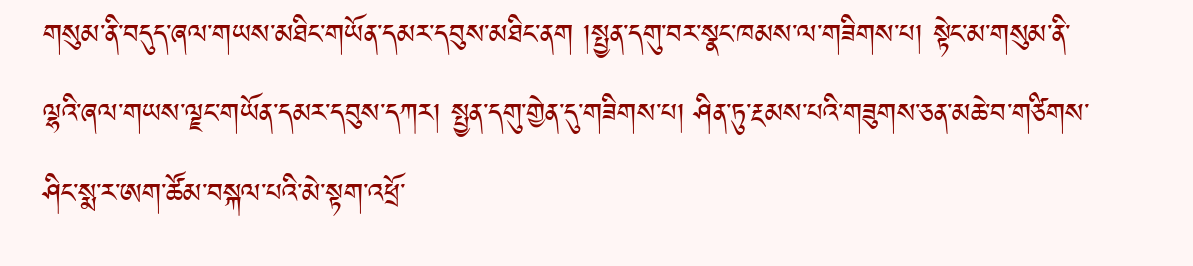གསུམ་ནི་བདུད་ཞལ་གཡས་མཐིང་གཡོན་དམར་དབུས་མཐིང་ནག །སྤྱན་དགུ་བར་སྣང་ཁམས་ལ་གཟིགས་པ། སྟེང་མ་གསུམ་ནི་ལྷའི་ཞལ་གཡས་ལྗང་གཡོན་དམར་དབུས་དཀར། སྤྱན་དགུ་གྱེན་དུ་གཟིགས་པ། ཤིན་ཏུ་རྔམས་པའི་གཟུགས་ཅན་མཆེ་བ་གཙིགས་ཤིང་སྨ་ར་ཨག་ཚོམ་བསྐལ་པའི་མེ་སྟག་འཕྲོ་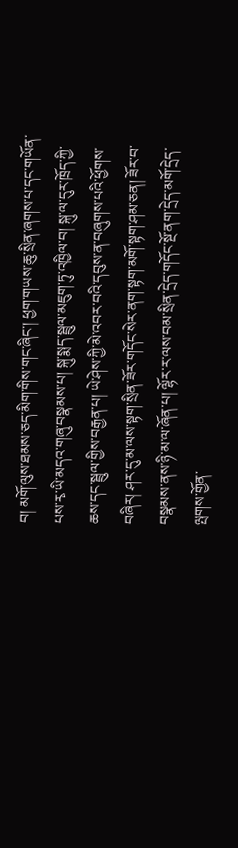བ། མགོ་ལུས་ཐམས་ཅད་མིག་གིས་གང་ཞིང་། ཕྱག་གཡས་ཆུ་སྲིན་ཞགས་པ་དང་གཡོན་པས་རྭ་ཡི་མདའ་གཞུ་བསྣམས་པ། སྐུ་སྨད་སྦྲུལ་མཇུག་ཏུ་འཁྱིལ་བ། སྐུ་ལ་དུར་ཁྲོད་ཀྱི་ཆས་དང་སྦྲུལ་གྱིས་བརྒྱན་པ། ཡེ་ཤེས་ཀྱི་མེ་འབར་བའི་དབུས་ན་བཞུགས་པའི་ཕྱོགས་བཞིར། ཤར་དུ་མ་ལས་སྟག་སྲིན་ཟོར་གདོང་སེར་ནག་སྟག་མགོ་སྟག་ཤམ་ཅན། ཟོར་བ་བསྣམས་ནས་ཉི་མ་ལ་ཞོན་པ། ལྷོར་ར་ལས་བམ་སྲིན་དྲེད་གདོང་སྔོ་ནག་དྲེད་མགོ་དྲེད་ལྤགས་གྱོན་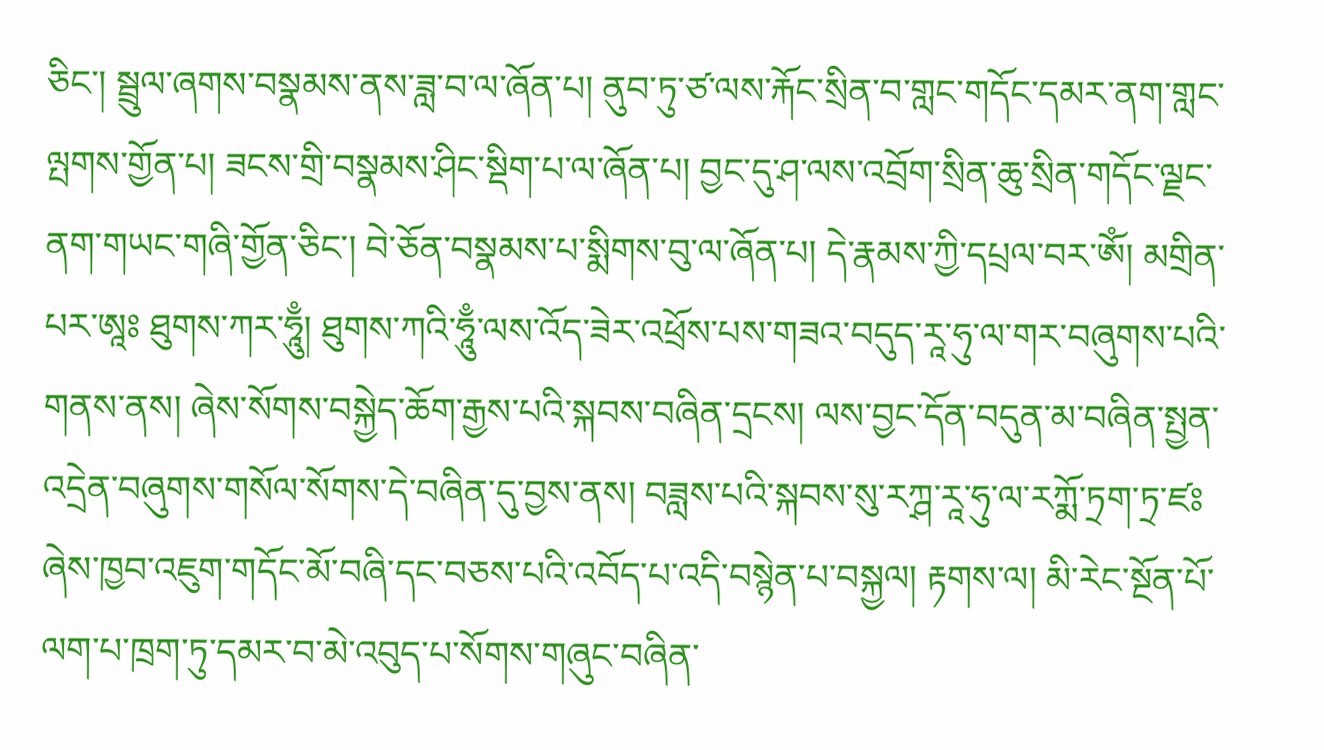ཅིང་། སྦྲུལ་ཞགས་བསྣམས་ནས་ཟླ་བ་ལ་ཞོན་པ། ནུབ་ཏུ་ཙ་ལས་རྐོང་སྲིན་བ་གླང་གདོང་དམར་ནག་གླང་ལྤགས་གྱོན་པ། ཟངས་གྲི་བསྣམས་ཤིང་སྡིག་པ་ལ་ཞོན་པ། བྱང་དུ་ཤ་ལས་འབྲོག་སྲིན་ཆུ་སྲིན་གདོང་ལྗང་ནག་གཡང་གཞི་གྱོན་ཅིང་། བེ་ཅོན་བསྣམས་པ་སྨིགས་བུ་ལ་ཞོན་པ། དེ་རྣམས་ཀྱི་དཔྲལ་བར་ཨོཾ། མགྲིན་པར་ཨཱཿ ཐུགས་ཀར་ཧཱུྃ། ཐུགས་ཀའི་ཧཱུྃ་ལས་འོད་ཟེར་འཕྲོས་པས་གཟའ་བདུད་རཱ་ཧུ་ལ་གར་བཞུགས་པའི་གནས་ནས། ཞེས་སོགས་བསྐྱེད་ཆོག་རྒྱས་པའི་སྐབས་བཞིན་དྲངས། ལས་བྱང་དོན་བདུན་མ་བཞིན་སྤྱན་འདྲེན་བཞུགས་གསོལ་སོགས་དེ་བཞིན་དུ་བྱས་ནས། བཟླས་པའི་སྐབས་སུ་རཀྴ་རཱ་ཧུ་ལ་རཀྨོ་ཏྲག་ཏྲ་ཛཿ ཞེས་ཁྱབ་འཇུག་གདོང་མོ་བཞི་དང་བཅས་པའི་འབོད་པ་འདི་བསྙེན་པ་བསྐྱལ། རྟགས་ལ། མི་རེང་སྔོན་པོ་ལག་པ་ཁྲག་ཏུ་དམར་བ་མེ་འབུད་པ་སོགས་གཞུང་བཞིན་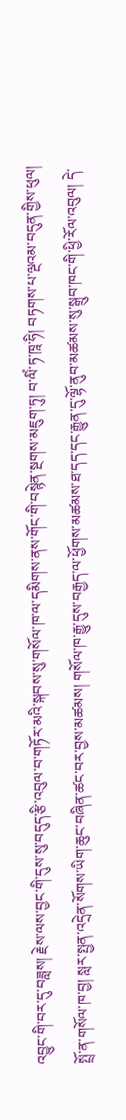འབྱུང་གི་བར་དུ་བཟླས། རྗེས་ལས་བྱང་གི་དུས་སུ་བདུད་རྩི་འབུལ་བ་གཏོར་མའི་སྐབས་སུ་གསོལ་ཁ་ལ་དམིགས་ནས་གོང་གི་བསྙེན་སྔགས་མཇུག་ཏུ། བ་ལིཾ་ཏ་ཁཱ་ཧི། བཏགས་པ་ལྔའམ་བདུན་གྱིས་ཕུལ། སྤྲོ་ན་གསོལ་ཁ་བྱ། སླར་སྤྱན་འདྲེན་སོགས་ཡིག་ཆུང་བཞིན་ཚང་བར་བྱས་མཚམས། གསོལ་ཁ་རྒྱུ་དུས་བརྒྱད་ལ་ཕྱོགས་མཚམས་ཐ་དད་དང་རྒྱུན་དུ་ལྷོ་ནུབ་མཚམས་སུ་སྒྲུབ་ཁང་གི་ཕྱི་རོལ་འབུལ། དེ་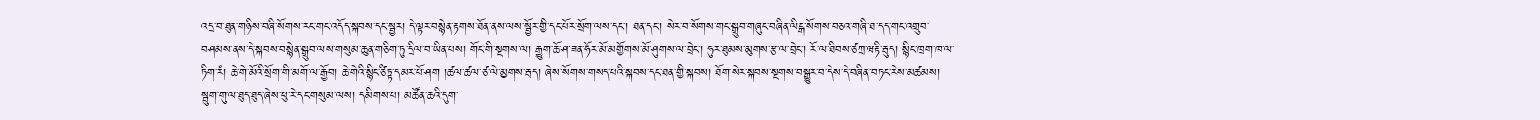འདྲ་བ་ཐུན་གཉིས་བཞི་སོགས་རང་གང་འདོད་སྐབས་དང་སྦྱར། དེ་ལྟར་བསྙེན་རྟགས་ཐོན་ནས་ལས་སྦྱོར་གྱི་དང་པོར་སྲོག་ལས་དང་། ཐན་དང་། སེར་བ་སོགས་གང་སྒྲུབ་གཞུང་བཞིན་ལིངྒ་སོགས་བཅའ་གཞི་ཐ་དད་གང་འགྲུབ་བཤམས་ནས་དེ་སྐབས་བསྙེན་སྒྲུབ་ལས་གསུམ་ཆུན་གཅིག་ཏུ་དྲིལ་བ་ཡིན་པས། གོང་གི་སྔགས་ལ། རྒྱུག་ཆོ་ཤ་ཟན་ཧོར་མོ་མགྱོགས་མོ་ཤུགས་ལ་བྲེང་། ཧུར་ཐུམས་མུགས་རྩ་ལ་བྲེང་། རོ་ལ་ཐིབས་ཙཀྲ་ཝརྟི་རྦུད། སྙིང་ཁྲག་ཁ་ལ་ཏིག་རཾ། ཆེ་གེ་མོའི་སྲོག་གི་མགོ་ལ་རྒྱོབ། ཆེ་གེའི་སྙིང་ཙིཏྟ་དམར་པོ་ཤག །ཚལ་ཚལ་ཙ་ལེ་མྱགས་རྦད། ཞེས་སོགས་གསད་པའི་སྐབས་དང་ཐན་གྱི་སྐབས། ཐོག་སེར་སྐབས་སྔགས་བསྒྱུར་བ་དེས་དེ་བཞིན་བཏང་རེས་མཚམས། སྦུག་གུ་ལ་ཐུད་ཐུད་ཞེས་ཕུ་རེ་དང་གསུམ་ལས། དམིགས་པ། མཚོན་ཆའི་དུག་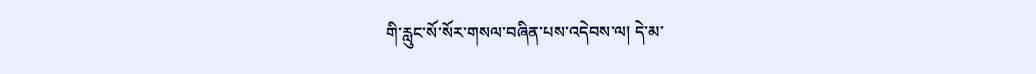གི་རླུང་སོ་སོར་གསལ་བཞིན་པས་འདེབས་ལ། དེ་མ་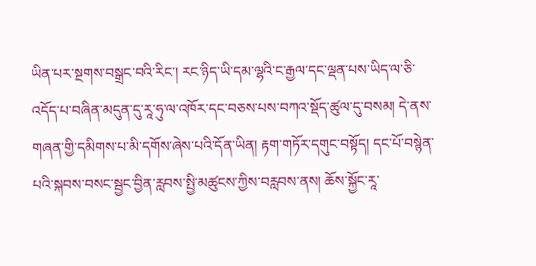ཡིན་པར་སྔགས་བསྒྲང་བའི་རིང་། རང་ཉིད་ཡི་དམ་ལྷའི་ང་རྒྱལ་དང་ལྡན་པས་ཡིད་ལ་ཅི་འདོད་པ་བཞིན་མདུན་དུ་རཱ་ཧུ་ལ་འཁོར་དང་བཅས་པས་བཀའ་སྡོད་ཚུལ་དུ་བསམ། དེ་ནས་གཞན་གྱི་དམིགས་པ་མི་དགོས་ཞེས་པའི་དོན་ཡིན། རྟག་གཏོར་དགུང་བསྟོད། དང་པོ་བསྙེན་པའི་སྐབས་བསང་སྦྱང་བྱིན་རླབས་སྤྱི་མཚུངས་ཀྱིས་བརླབས་ནས། ཆོས་སྐྱོང་རཱ་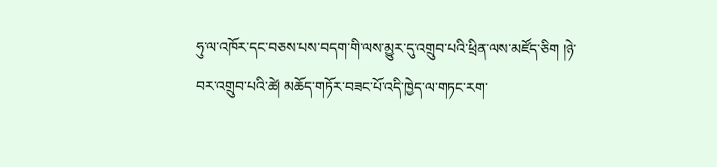ཧུ་ལ་འཁོར་དང་བཅས་པས་བདག་གི་ལས་མྱུར་དུ་འགྲུབ་པའི་ཕྲིན་ལས་མཛོད་ཅིག །ཉེ་བར་འགྲུབ་པའི་ཚེ། མཆོད་གཏོར་བཟང་པོ་འདི་ཁྱེད་ལ་གཏང་རག་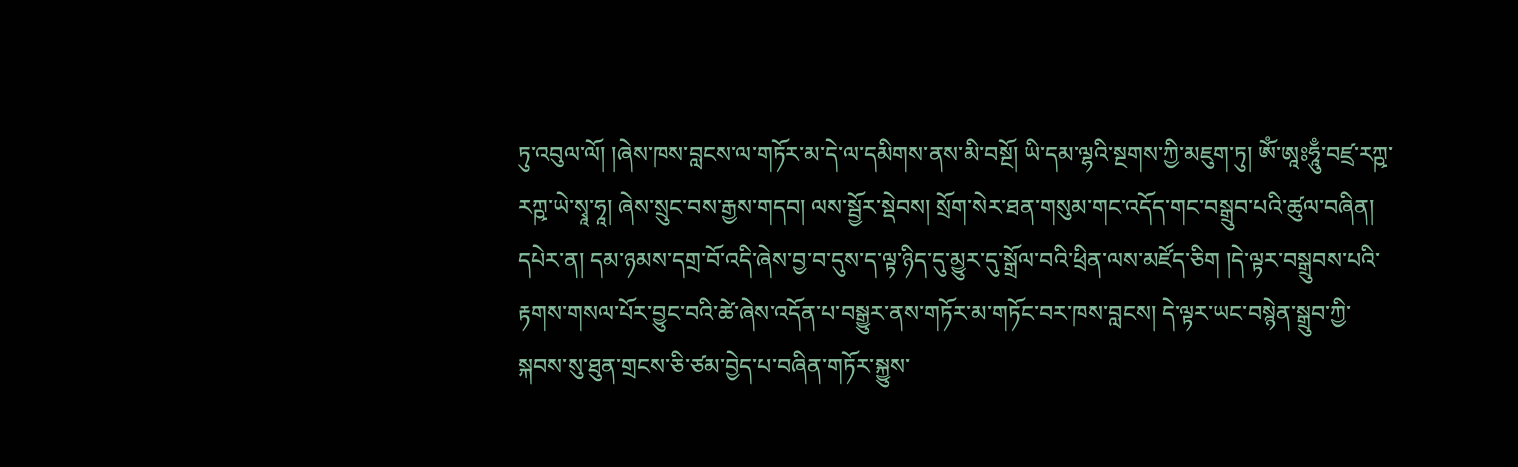ཏུ་འབུལ་ལོ། །ཞེས་ཁས་བླངས་ལ་གཏོར་མ་དེ་ལ་དམིགས་ནས་མི་བསྔོ། ཡི་དམ་ལྷའི་སྔགས་ཀྱི་མཇུག་ཏུ། ཨོཾ་ཨཱཿཧཱུྃ་བཛྲ་རཀྵ་རཀྵ་ཡེ་སྭཱ་ཧཱ། ཞེས་སྲུང་བས་རྒྱས་གདབ། ལས་སྦྱོར་སྡེབས། སྲོག་སེར་ཐན་གསུམ་གང་འདོད་གང་བསྒྲུབ་པའི་ཚུལ་བཞིན། དཔེར་ན། དམ་ཉམས་དགྲ་བོ་འདི་ཞེས་བྱ་བ་དུས་ད་ལྟ་ཉིད་དུ་མྱུར་དུ་སྒྲོལ་བའི་ཕྲིན་ལས་མཛོད་ཅིག །དེ་ལྟར་བསྒྲུབས་པའི་རྟགས་གསལ་པོར་བྱུང་བའི་ཚེ་ཞེས་འདོན་པ་བསྒྱུར་ནས་གཏོར་མ་གཏོང་བར་ཁས་བླངས། དེ་ལྟར་ཡང་བསྙེན་སྒྲུབ་ཀྱི་སྐབས་སུ་ཐུན་གྲངས་ཅི་ཙམ་བྱེད་པ་བཞིན་གཏོར་སྐྱུས་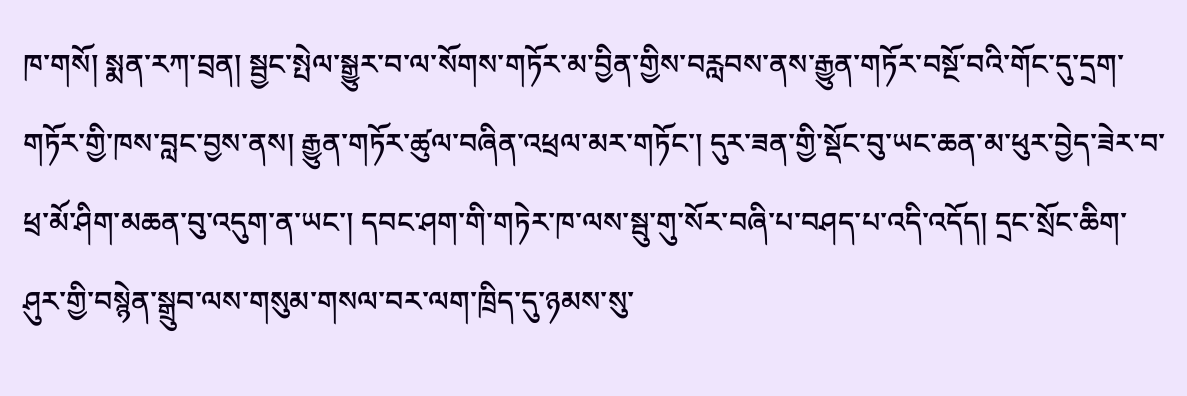ཁ་གསོ། སྨན་རཀ་བྲན། སྦྱང་སྤེལ་སྒྱུར་བ་ལ་སོགས་གཏོར་མ་བྱིན་གྱིས་བརླབས་ནས་རྒྱུན་གཏོར་བསྔོ་བའི་གོང་དུ་དྲག་གཏོར་གྱི་ཁས་བླང་བྱས་ནས། རྒྱུན་གཏོར་ཚུལ་བཞིན་འཕྲལ་མར་གཏོང་། དུར་ཟན་གྱི་སྡོང་བུ་ཡང་ཆན་མ་ཕུར་བྱེད་ཟེར་བ་ཕྲ་མོ་ཤིག་མཆན་བུ་འདུག་ན་ཡང་། དབང་ཤག་གི་གཏེར་ཁ་ལས་སྦུ་གུ་སོར་བཞི་པ་བཤད་པ་འདི་འདོད། དྲང་སྲོང་ཆིག་ཤུར་གྱི་བསྙེན་སྒྲུབ་ལས་གསུམ་གསལ་བར་ལག་ཁྲིད་དུ་ཉམས་སུ་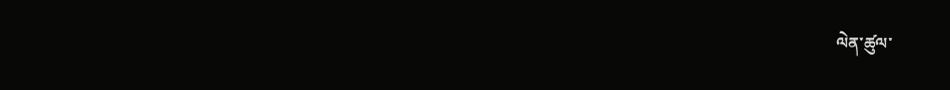ལེན་ཚུལ་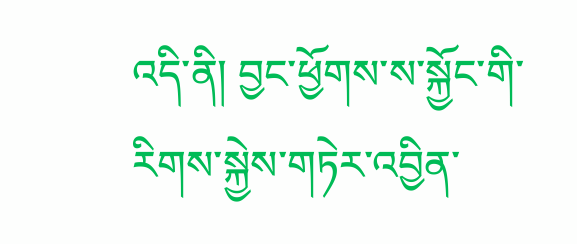འདི་ནི། བྱང་ཕྱོགས་ས་སྐྱོང་གི་རིགས་སྐྱེས་གཏེར་འབྱིན་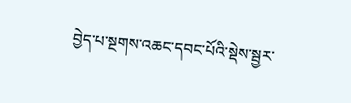བྱེད་པ་སྔགས་འཆང་དབང་པོའི་སྡེས་སྦྱར་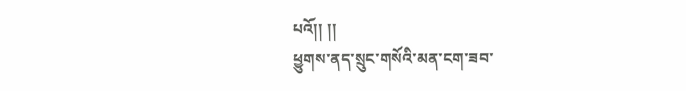པའོ།། །།
ཕྱུགས་ནད་སྲུང་གསོའི་མན་ངག་ཟབ་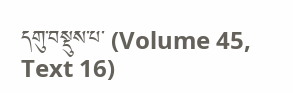དགུ་བསྡུས་པ་ (Volume 45, Text 16)